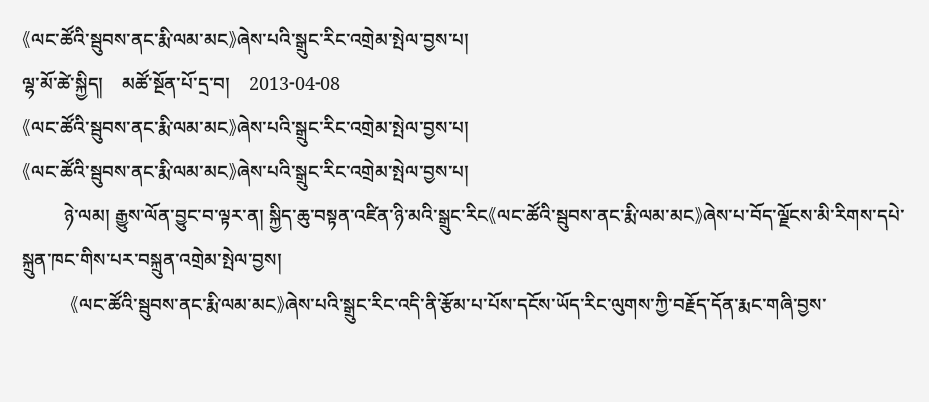《ལང་ཚོའི་སྦུབས་ནང་རྨི་ལམ་མང》ཞེས་པའི་སྒྲུང་རིང་འགྲེམ་སྤེལ་བྱས་པ།
ལྷ་མོ་ཚེ་སྐྱིད།    མཚོ་སྔོན་པོ་དྲ་བ།    2013-04-08
《ལང་ཚོའི་སྦུབས་ནང་རྨི་ལམ་མང》ཞེས་པའི་སྒྲུང་རིང་འགྲེམ་སྤེལ་བྱས་པ།
《ལང་ཚོའི་སྦུབས་ནང་རྨི་ལམ་མང》ཞེས་པའི་སྒྲུང་རིང་འགྲེམ་སྤེལ་བྱས་པ།
         ཉེ་ལམ། རྒྱུས་ལོན་བྱུང་བ་ལྟར་ན། སྐྱིད་ཆུ་བསྟན་འཛིན་ཉི་མའི་སྒྲུང་རིང《ལང་ཚོའི་སྦུབས་ནང་རྨི་ལམ་མང》ཞེས་པ་བོད་ལྗོངས་མི་རིགས་དཔེ་སྐྲུན་ཁང་གིས་པར་བསྐྲུན་འགྲེམ་སྤེལ་བྱས།
        《ལང་ཚོའི་སྦུབས་ནང་རྨི་ལམ་མང》ཞེས་པའི་སྒྲུང་རིང་འདི་ནི་རྩོམ་པ་པོས་དངོས་ཡོད་རིང་ལུགས་ཀྱི་བརྗོད་དོན་རྨང་གཞི་བྱས་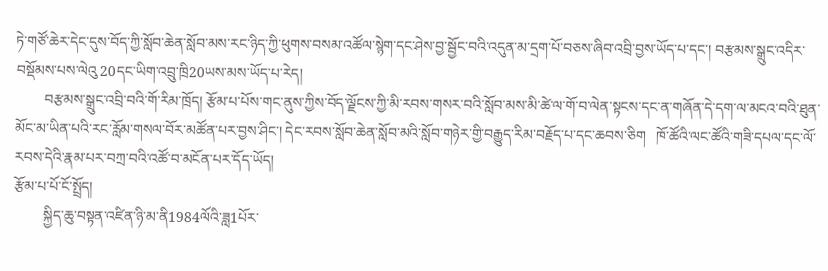ཏེ་གཙོ་ཆེར་དེང་དུས་བོད་ཀྱི་སློབ་ཆེན་སློབ་མས་རང་ཉིད་ཀྱི་ཕུགས་བསམ་འཚོལ་སྙེག་དང་ཤེས་བྱ་སྦྱོང་བའི་འདུན་མ་དྲག་པོ་བཅས་ཞིབ་འབྲི་བྱས་ཡོད་པ་དང་། བརྩམས་སྒྲུང་འདིར་བསྡོམས་པས་ལེའུ20དང་ཡིག་འབྲུ་ཁྲི20ཡས་མས་ཡོད་པ་རེད།
        བརྩམས་སྒྲུང་འབྲི་བའི་གོ་རིམ་ཁྲོད། རྩོམ་པ་པོས་གང་ནུས་ཀྱིས་བོད་ལྗོངས་ཀྱི་མི་རབས་གསར་བའི་སློབ་མས་མི་ཚེ་ལ་གོ་བ་ལེན་སྟངས་དང་ན་གཞོན་དེ་དག་ལ་མངའ་བའི་ཐུན་མོང་མ་ཡིན་པའི་རང་རློམ་གསལ་བོར་མཚོན་པར་བྱས་ཤིང་། དེང་རབས་སློབ་ཆེན་སློབ་མའི་སློབ་གཉེར་གྱི་བརྒྱུད་རིམ་བརྗོད་པ་དང་ཆབས་ཅིག   ཁོ་ཚོའི་ལང་ཚོའི་གཟི་དཔལ་དང་ལོ་རབས་དེའི་རྣམ་པར་བཀྲ་བའི་འཚོ་བ་མངོན་པར་དོད་ཡོད།
རྩོམ་པ་པོ་ངོ་སྤྲོད།
        སྐྱིད་ཆུ་བསྟན་འཛིན་ཉི་མ་ནི1984ལོའི་ཟླ1པོར་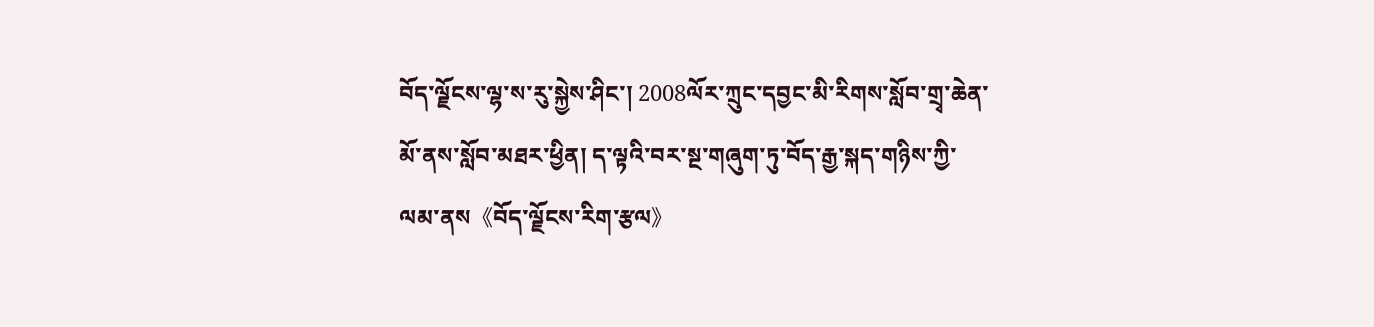བོད་ལྗོངས་ལྷ་ས་རུ་སྐྱེས་ཤིང་། 2008ལོར་ཀྲུང་དབྱང་མི་རིགས་སློབ་གྲྭ་ཆེན་མོ་ནས་སློབ་མཐར་ཕྱིན། ད་ལྟའི་བར་སྔ་གཞུག་ཏུ་བོད་རྒྱ་སྐད་གཉིས་ཀྱི་ལམ་ནས《བོད་ལྗོངས་རིག་རྩལ》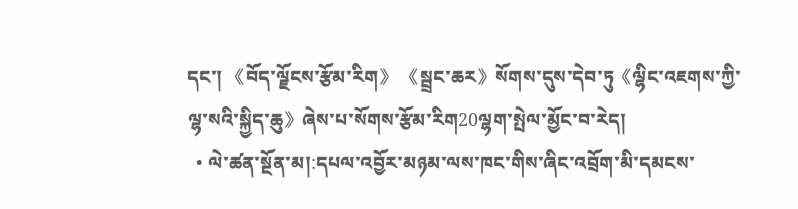དང་། 《བོད་ལྗོངས་རྩོམ་རིག》 《སྦྲང་ཆར》སོགས་དུས་དེབ་ཏུ《ལྷིང་འཇགས་ཀྱི་ལྷ་སའི་སྐྱིད་ཆུ》ཞེས་པ་སོགས་རྩོམ་རིག20ལྷག་སྤེལ་མྱོང་བ་རེད།
  • ལེ་ཚན་སྔོན་མ།:དཔལ་འབྱོར་མཉམ་ལས་ཁང་གིས་ཞིང་འབྲོག་མི་དམངས་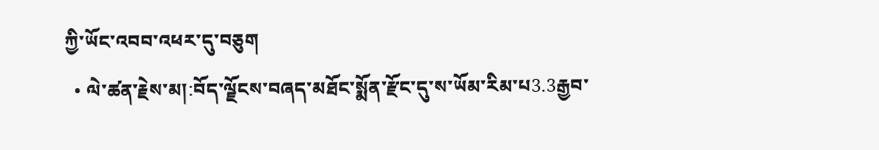ཀྱི་ཡོང་འབབ་འཕར་དུ་བཅུག
  • ལེ་ཚན་རྗེས་མ།:བོད་ལྗོངས་བཞད་མཐོང་སྨོན་རྫོང་དུ་ས་ཡོམ་རིམ་པ3.3རྒྱབ་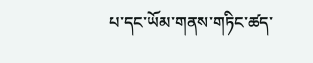པ་དང་ཡོམ་གནས་གཏིང་ཚད་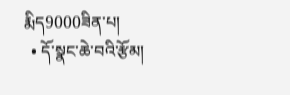རྨིད9000ཟིན་པ།
  • དོ་སྣང་ཆེ་བའི་རྩོམ།